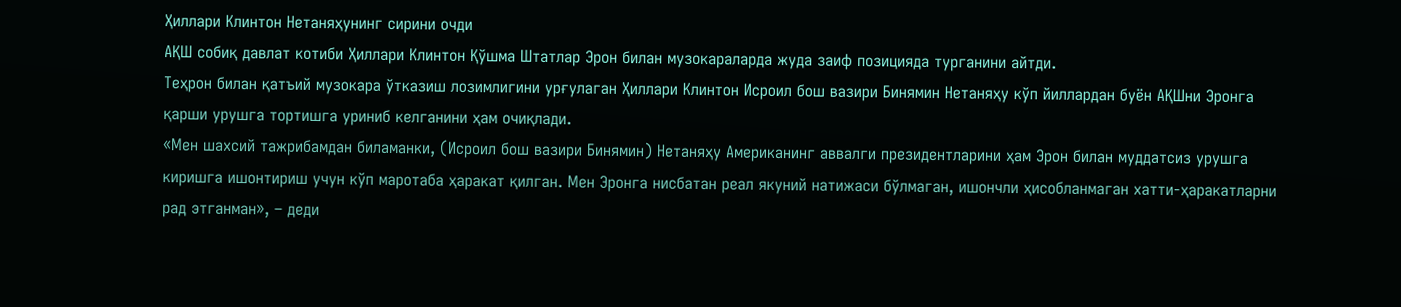Ҳиллари Клинтон Нетаняҳунинг сирини очди
АҚШ собиқ давлат котиби Ҳиллари Клинтон Қўшма Штатлар Эрон билан музокараларда жуда заиф позицияда турганини айтди.
Теҳрон билан қатъий музокара ўтказиш лозимлигини урғулаган Ҳиллари Клинтон Исроил бош вазири Бинямин Нетаняҳу кўп йиллардан буён АҚШни Эронга қарши урушга тортишга уриниб келганини ҳам очиқлади.
«Мен шахсий тажрибамдан биламанки, (Исроил бош вазири Бинямин) Нетаняҳу Американинг аввалги президентларини ҳам Эрон билан муддатсиз урушга киришга ишонтириш учун кўп маротаба ҳаракат қилган. Мен Эронга нисбатан реал якуний натижаси бўлмаган, ишончли ҳисобланмаган хатти-ҳаракатларни рад этганман», – деди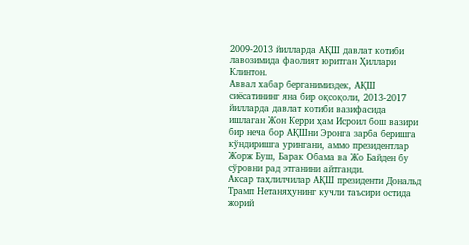2009-2013 йилларда АҚШ давлат котиби лавозимида фаолият юритган Ҳиллари Клинтон.
Аввал хабар берганимиздек, АҚШ сиёсатининг яна бир оқсоқоли, 2013-2017 йилларда давлат котиби вазифасида ишлаган Жон Керри ҳам Исроил бош вазири бир неча бор АҚШни Эронга зарба беришга кўндиришга урингани, аммо президентлар Жорж Буш, Барак Обама ва Жо Байден бу сўровни рад этганини айтганди.
Аксар таҳлилчилар АҚШ президенти Дональд Трамп Нетаняҳунинг кучли таъсири остида жорий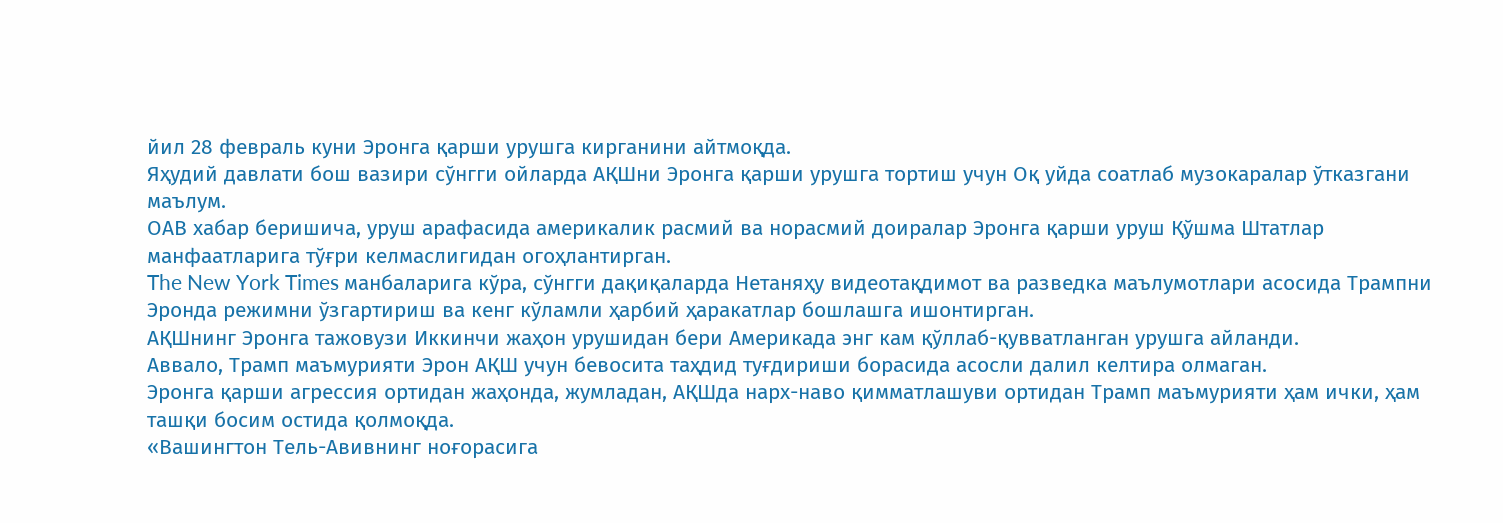йил 28 февраль куни Эронга қарши урушга кирганини айтмоқда.
Яҳудий давлати бош вазири сўнгги ойларда АҚШни Эронга қарши урушга тортиш учун Оқ уйда соатлаб музокаралар ўтказгани маълум.
ОАВ хабар беришича, уруш арафасида америкалик расмий ва норасмий доиралар Эронга қарши уруш Қўшма Штатлар манфаатларига тўғри келмаслигидан огоҳлантирган.
The New York Times манбаларига кўра, сўнгги дақиқаларда Нетаняҳу видеотақдимот ва разведка маълумотлари асосида Трампни Эронда режимни ўзгартириш ва кенг кўламли ҳарбий ҳаракатлар бошлашга ишонтирган.
АҚШнинг Эронга тажовузи Иккинчи жаҳон урушидан бери Америкада энг кам қўллаб-қувватланган урушга айланди.
Аввало, Трамп маъмурияти Эрон АҚШ учун бевосита таҳдид туғдириши борасида асосли далил келтира олмаган.
Эронга қарши агрессия ортидан жаҳонда, жумладан, АҚШда нарх-наво қимматлашуви ортидан Трамп маъмурияти ҳам ички, ҳам ташқи босим остида қолмоқда.
«Вашингтон Тель-Авивнинг ноғорасига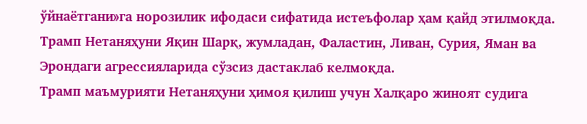ўйнаётгани»га норозилик ифодаси сифатида истеъфолар ҳам қайд этилмоқда.
Трамп Нетаняҳуни Яқин Шарқ, жумладан, Фаластин, Ливан, Сурия, Яман ва Эрондаги агрессияларида сўзсиз дастаклаб келмоқда.
Трамп маъмурияти Нетаняҳуни ҳимоя қилиш учун Халқаро жиноят судига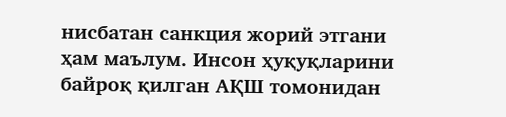нисбатан санкция жорий этгани ҳам маълум. Инсон ҳуқуқларини байроқ қилган АҚШ томонидан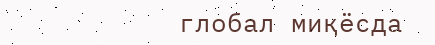глобал миқёсда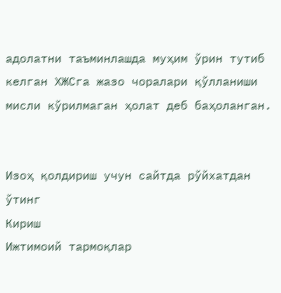адолатни таъминлашда муҳим ўрин тутиб келган ХЖСга жазо чоралари қўлланиши мисли кўрилмаган ҳолат деб баҳоланган.


Изоҳ қолдириш учун сайтда рўйхатдан ўтинг
Кириш
Ижтимоий тармоқлар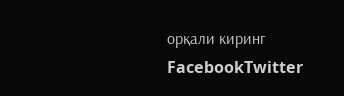орқали киринг
FacebookTwitter